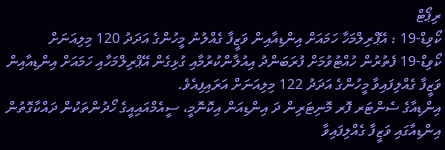ރިޕޯޓް
ކޯވިޑް-19 : އޭޕްރިލްމަހާ ހަމައަށް އިންޑިއާއިން ވަޒީފާ ގެއްލުނު މީހުންގެ އަދަދު 120 މިލިއަނަށް
ކޯވިޑް-19 ފެތުރުން ހުއްޓުވުމަށް ފުރަބަންދު އިއުލާންކުރުމާއި ގުޅިގެން އޭޕްރިލްމަހާއި ހަމައަށް އިންޑިއާއިން ވަޒީފާ ގެއްލިފައިވާ މީހުންގެ އަދަދު 122 މިލިއަނަށް އަރައިފިއެވެ.
އިންޑިއާގެ ސެންޓަރ ފޮރ މޮނިޓަރިން ދަ އިންޑިއަން އިކޮނޮމީ، ސީއެމްއައިއީގެ ހޯދުންތަކުން ދައްކާގޮތުން އިންޑިއާގައި ވަޒީފާ ގެއްލިފައިވާ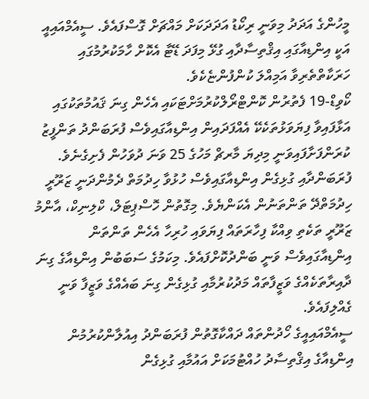މީހުންގެ އަދަދު މިވަނީ ރިކޯޑު އަދަދަކަށް މައްޗަށް ގޮސްފައެވެ. ސީއެމްއައިއީ އަކީ އިންޑިއާގައި އިޤްތިސާދާއި ގުޅޭ މިފަދަ ޑޭޓާ އެކޮށް ހާމަކުރުމުގައި ހަރަކާތްތެރިވާ އަމިއްލަ ކުންފުންޏެކެވެ.
ކޯވިޑް-19 ފެތުރުން ކޮންޓްރޯލްކުރުމަށްޓަކައި އެހެން ގިނަ ޤައުމުތަކުގައި އަޅާފައިވާ ފިޔަވަޅުތަކެކޭ އެއްފަދައިން އިންޑިއާގައިވެސް ފުރަބަންދު ތަންފީޒު ކުރަންފަށާފައިވަނީ މިދިޔަ މާރޗް މަހުގެ 25 ވަނަ ދުވަހުން ފެށިގެނެވެ. ފުރަބަންދާއި ގުޅިގެން އިންޑިއާގައިވެސް ހުޅުވާ ހިދުމަތް ދެމުންދަނީ ޒަރޫރީ ހިދުމަތްދޭ ތަންތަނުން އެކަންޔެވެ. މިގޮތުން ހޮސްޕިޓަލް، ކްލިނިކް، އާންމު ޒަރޫރީ ތަކެތި ވިއްކާ ފިހާރަތައް ފިޔަވައި ހުރިހާ އެހެން ތަންތަން އިންޑިއާގައިވެސް ވަނީ ބަންދުކޮށްފައެވެ. މިކަމުގެ ސަބަބުން އިންޑިއާގެ ގިނަ ދާއިރާތަކެއްގެ ވަޒީފާތައް މަދުކުރުމާއި ގުޅިގެން ގިނަ ބައެއްގެ ވަޒީފާ ވަނީ ގެއްލިފައެވެ.
ސީއެމްއައިއީގެ ހޯދުންތައް ދައްކާގޮތުން ފުރަބަންދު އިއުލާންކުރުމުން އިންޑިއާގެ އިޤްތިސާދު ހުއްޓުމަކަށް އައުމާއި ގުޅިގެން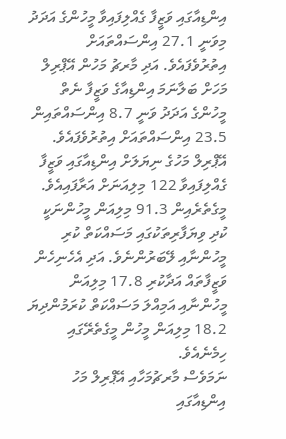އިންޑިއާގައި ވަޒީފާ ގެއްލިފައިވާ މީހުންގެ އަދަދު މިވަނީ 27.1 އިންސައްތައަށް އިތުރުވެފައެވެ. އަދި މާރޗު މަހުން އޭޕްރިލް މަހަށް ބަލާނަމަ އިންޑިއާގެ ވަޒީފާ ނެތް މީހުންގެ އަދަދު ވަނީ 8.7 އިންސައްތައިން 23.5 އިންސައްތައަށް އިތުރުވެފައެވެ. އޭޕްރިލް މަހުގެ ނިޔަލަށް އިންޑިއާގައި ވަޒީފާ ގެއްލިފައިވާ 122 މިލިއަނަށް އަރާފައިއެވެ. މީގެތެރެއިން 91.3 މިލިއަން މީހުންނަކީ ކުދި ވިޔަފާރިތަކުގައި މަސައްކަތް ކުރި މީހުންނާއި ލޭބަރުންނެވެ. އަދި އެހެނިހެން ވަޒީފާތައް އަދާކުރި 17.8 މިލިއަން މީހުންނާއި އަމިއްލަ މަސައްކަތް ކުރަމުންދިޔަ 18.2 މިލިއަން މީހުން މީގެތެރޭގައި ހިމެނެއެވެ.
ނަމަވެސް މާރޗުމަހާއި އޭޕްރިލް މަހު އިންޑިއާގައި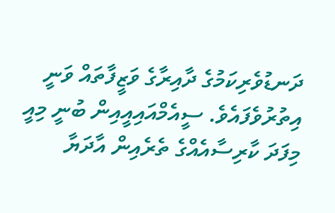ދަނޑުވެރިކަމުގެ ދާއިރާގެ ވަޒީފާތައް ވަނީ އިތުރުވެފައެވެ. ސީއެމްއައިއީއިން ބުނީ މިއީ މިފަދަ ކާރިސާއެއްގެ ތެރެއިން އާދަޔާ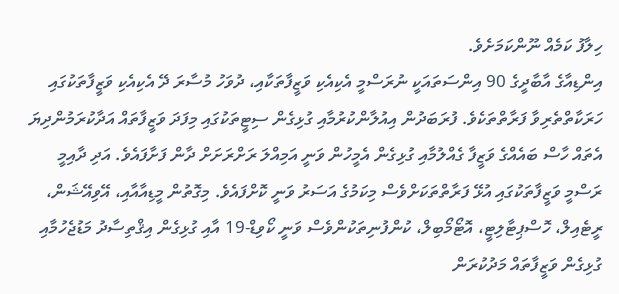ހިލާފު ކަމެއް ނޫންކަމަށެވެ.
އިންޑިއާގެ އާބާދީގެ 90 އިންސަތައަކީ ނުރަސްމީ އެކިއެކި ވަޒީފާތަކާއި، ދުވަހު މުސާރަ ދޭ އެކިއެކި ވަޒީފާތަކުގައި ހަރަކާތްތެރިވާ ފަރާތްތަކެވެ. ފުރަބަދުން އިއުލާންކުރުމާއި ގުޅިގެން ސިޓީތަކުގައި މިފަދަ ވަޒީފާތައް އަދާކުރަމުންދިޔަ އެތައް ހާސް ބައެއްގެ ވަޒީފާ ގެއްލުމާއި ގުޅިގެން އެމީހުން ވަނީ އަމިއްލަ ރަށްރަށަށް ދާން ފަށާފައެވެ. އަދި ދާއިމީ ރަސްމީ ވަޒީފާތަކުގައި އުޅޭ ފަރާތްތަކަށްވެސް މިކަމުގެ އަސަރު ވަނީ ކޮށްފައެވެ. މިގޮތުން މީޑިއާއާއި، އޭވިއޭޝަން، ރީޓެއިލް، ހޮސްޕިޓާލިޓީ، އޮޓޯމޯބިލް، ކުންފުނިތަކުންވެސް ވަނީ ކޯވިޑް-19 އާއި ގުޅިގެން އިޤްތިސާދު މަޑުޖެހުމާއި ގުޅިގެން ވަޒީފާތައް މަދުކުރަން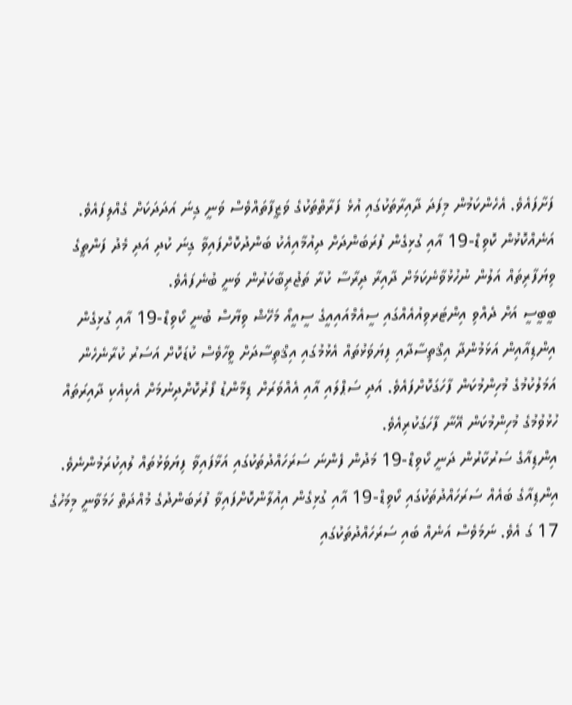ފަށާފައެވެ. އެހެންކަމުން މިފަދަ ދާއިރާތަކުގައި އުޅެ ފަރާތްތަކުގެ ވަޒީފާތައްވެސް ވަނީ ގިނަ އަދަދަކަށް ގެއްލިފައެވެ.
އަނެއްކޮޅުން ކޮވިޑް-19 އާއި ގުޅިގެން ފުރަބަންދަށް ދިއުމާއިއެކު ބަންދުކޮށްފައިވާ ގިނަ ކުދި އަދި މެދު ފަންތީގެ ވިޔަފާރިތައް އަލުން ނުހުޅުވާނެކަމަށް ދާއިރާ ދިރާސާ ކުރާ ތަޖުރިބާކަރުން ވަނީ ބުނެފައެވެ.
ބީބީސީ އަށް ދެއްވި އިންޓަރވިއުއެއްގައި ސީއެމްއައިއީގެ ސީއީއޯ މަހޭޝް ވިޔާސް ބުނީ ކޯވިޑް-19 އާއި ގުޅިގެން އިންޑިއާއިން އަޅަމުންދާ އިޤްތިސާދާއި ފިޔަވަޅުތައް އެޅުމުގައި އިޤްތިސާދަށް ވީހާވެސް ކުޑަކޮށް އަސަރު ކުރާނެހެން އަމަލުކުމުގެ މުހިންމުކަން ފާހަގަކޮށްފައެވެ. އަދި ސަޕްލައި އާއި އެއްވަރަށް ޑިމާންޑު ފޯރުކޮށްދިނުމަށް އެކިއެކި ދާއިރަތައް ހުޅުވުމުގެ މުހިންމުކަން އޭނާ ފާހަގަކުރިއެވެ.
އިންޑިއާގެ ސަރުކާރުން ދަނީ ކޯވިޑް-19 މަދުން ފެންނަ ސަރަހައްދުތަކުގައި އަޅާފައިވާ ފިޔަވަޅުތައް ލުއިކުރަމުންނެވެ. އިންޑިއާގެ ބައެއް ސަރަހައްދުތަކުގައި ކޯވިޑް-19 އާއި ގުޅިގެން އިއުލާންކޮށްފައިވާ ފުރަބަންދުގެ މުއްދަތް ހަމަވާނީ މިމަހުގެ 17 ގަ އެވެ. ނަމަވެސް އަނެއް ބައި ސަރަހައްދުތަކުގައި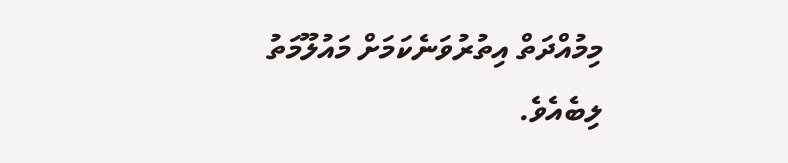މިމުއްދަތް އިތުރުވަނެކަމަށް މައުލޫމަތު ލިބެއެވެ.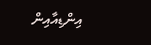އިންޑިއާއިން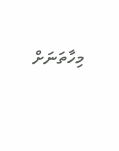މިހާތަނަށް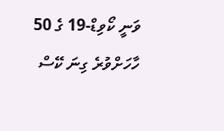ވަނީ ކޯވިޑް-19 ގެ 50 ހާހަށްވުރެ ގިނަ ކޭސް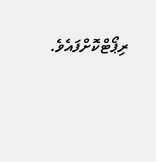ރިޕޯޓްކޮށްފައެވެ.